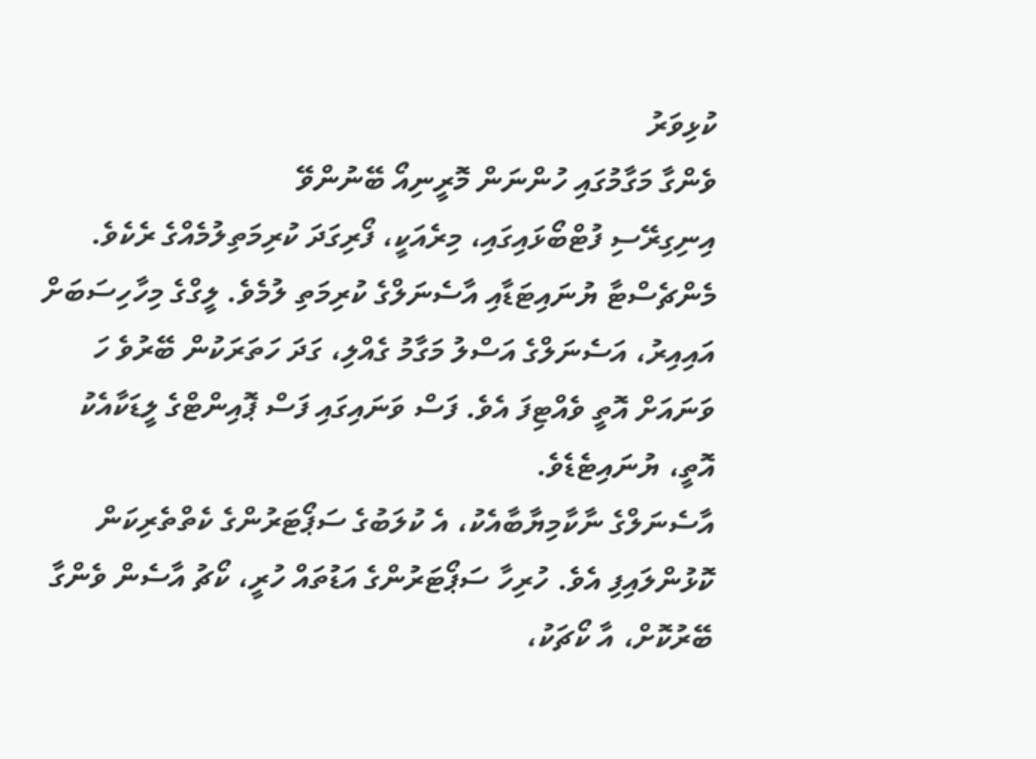ކުޅިވަރު
ވެންގާ މަގާމުގައި ހުންނަން މޮރީނިއޯ ބޭނުންވޭ
އިނިގިރޭސި ފުޓްބޯޅައިގައި، މިރެއަކީ، ފޯރިގަދަ ކުރިމަތިލުމެއްގެ ރެކެވެ. މެންޗެސްޓާ ޔުނައިޓަޑާއި އާސެނަލްގެ ކުރިމަތި ލުމެވެ. ލީގްގެ މިހާހިސަބަށް އައިއިރު، އަސެނަލްގެ އަސްލު މަގާމު ގެއްލި، ގަދަ ހަތަރަކުން ބޭރުވެ ހަ ވަނައަށް އޮތީ ވެއްޓިފަ އެވެ. ފަސް ވަނައިގައި ފަސް ޕޮއިންޓްގެ ލީޑަކާއެކު އޮތީ، ޔުނައިޓެޑެވެ.
އާސެނަލްގެ ނާކާމިޔާބާއެކު، އެ ކުލަބުގެ ސަޕޯޓަރުންގެ ކެތްތެރިކަން ކޮޅުންލައިފި އެވެ. ހުރިހާ ސަޕޯޓަރުންގެ އަޑުތައް ހުރީ، ކޯޗު އާސެން ވެންގާ ބޭރުކޮށް، އާ ކޯޗަކު،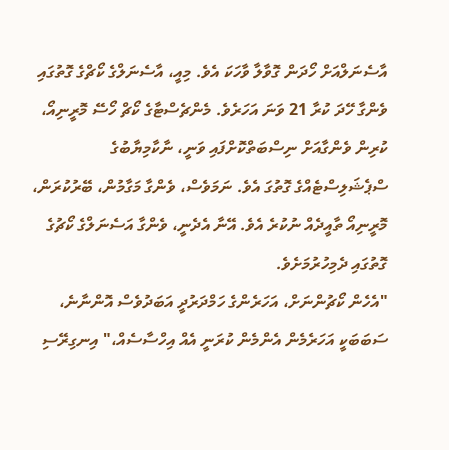އާސެނަލްއަށް ހޯދަން ގޮވާލާ ވާހަކަ އެވެ. މިއީ، އާސެނަލްގެ ކޯޗްގެ ގޮތުގައި ވެންގާ ހޭދަ ކުރާ 21 ވަނަ އަހަރެވެ. މެންޗެސްޓާގެ ކޯޗް ހޯސޭ މޮރީނިއޯ، ކުރިން ވެންގާއަށް ނިސްބަތްކޮށްފައި ވަނީ، ނާކާމިޔާބުގެ ސްޕެޝަލިސްޓެއްގެ ގޮތުގަ އެވެ. ނަމަވެސް، ވެންގާ މަގާމުން، ބޭރުކުރަން، މޮރީނިއޯ ތާއީދެއް ނުކުރެ އެވެ. އޭނާ އެދެނީ، ވެންގާ އަސެނަލްގެ ކޯޗުގެ ގޮތުގައި ދެމިހުރުމަށެވެ.
"އެހެން ކޯޗުންނަށް، އަހަރެންގެ ހަމްދަރުދީ އަބަދުވެސް އޮންނާނެ، ސަބަބަކީ އަހަރެމެން އެންމެން ކުރަނީ އެއް އިހްސާސެއް،" އިނގިރޭސި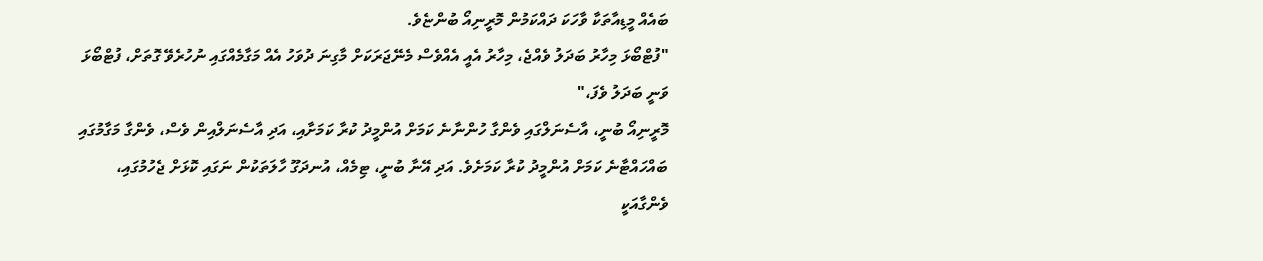ބައެއް މީޑިއާތަކާ ވާހަކަ ދައްކަމުން މޮރީނިއޯ ބުންޏެވެ.
"ފުޓްބޯޅަ މިހާރު ބަދަލު ވެއްޖެ، މިހާރު އެއީ އެއްވެސް މެނޭޖަރަކަށް މާގިނަ ދުވަހު އެއް މަގާމެއްގައި ނުހުރެވޭ ގޮތަށް، ފުޓްބޯޅަ ވަނީ ބަދަލު ވެފަ،"
މޮރީނިއޯ ބުނީ، އާސެނަލްގައި ވެންގާ ހުންނާނެ ކަމަށް އުންމީދު ކުރާ ކަމަށާއި، އަދި އާސެނަލްއިން ވެސް، ވެންގާ މަގާމުގައި ބައްހައްޓާނެ ކަމަށް އުންމީދު ކުރާ ކަމަށެވެ. އަދި އޭނާ ބުނީ، ޓިމެއް، އުނދަގޫ ހާލަތަކުން ނަގައި ކޮޅަށް ޖެހުމުގައި، ވެންގާއަކީ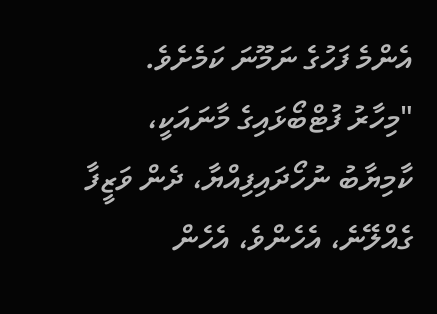އެންމެ ފަހުގެ ނަމޫނަ ކަމެށެވެ.
"މިހާރު ފުޓްބޯޅައިގެ މާނައަކީ، ކާމިޔާބު ނުހޯދައިފިއްޔާ، ދެން ވަޒީފާ ގެއްލޭނެ، އެހެންވެ، އެހެން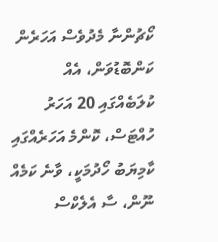ކޯޗުންނާ މެދުވެސް އަހަރެން ކަންބޮޑުވަން، އެއް ކުލަބެއްގައި 20 އަހަރު ހުއްޓަސް، ކޮންމެ އަހަރެއްގައި ކާމިޔަބު ހޯދުމަކީ، ވާނެ ކަމެއް ނޫން، ސާ އެލެކްސް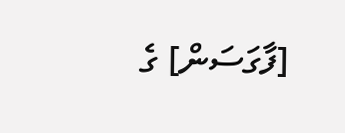[ފާގަސަން] ގެ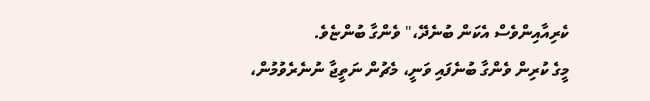ކެރިއާއިންވެސް އެކަން ބުނެދޭ،" ވެންގާ ބުންޏެވެ.
މީގެ ކުރިން ވެންގާ ބުނެފައި ވަނީ، މެޗުން ނަތީޖާ ނުނެރެވުމުން،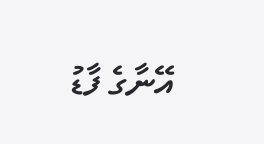އޭނާގެ ފާޑު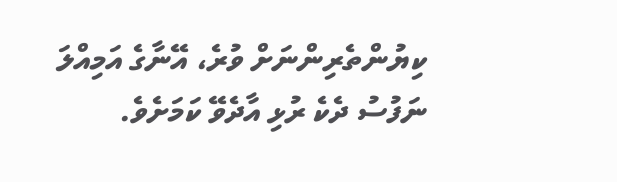ކިޔުންތެރިންނަށް ވުރެ، އޭނާގެ އަމިއްލަ ނަފުސު ދެކެ ރުޅި އާދެވޭ ކަމަށެވެ.